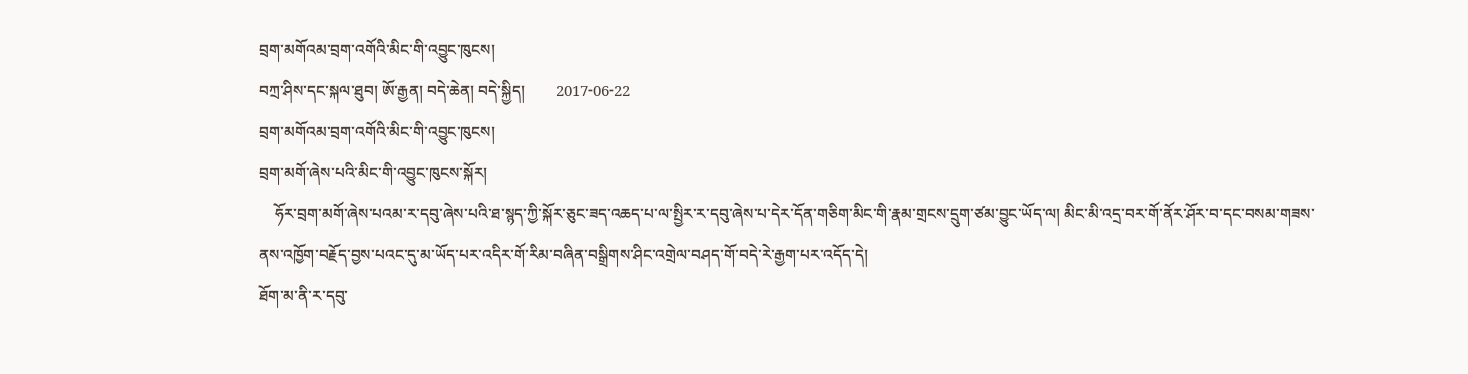བྲག་མགོའམ་བྲག་འགོའི་མིང་གི་འབྱུང་ཁུངས།
བཀྲ་ཤིས་དང་སྐལ་ཐུབ། ཨོ་རྒྱན། བདེ་ཆེན། བདེ་སྐྱིད།        2017-06-22
བྲག་མགོའམ་བྲག་འགོའི་མིང་གི་འབྱུང་ཁུངས།
བྲག་མགོ་ཞེས་པའི་མིང་གི་འབྱུང་ཁུངས་སྐོར།
    ཧོར་བྲག་མགོ་ཞེས་པའམ་ར་དབུ་ཞེས་པའི་ཐ་སྙད་ཀྱི་སྐོར་ཅུང་ཟད་འཆད་པ་ལ་སྤྱིར་ར་དབུ་ཞེས་པ་དེར་དོན་གཅིག་མིང་གི་རྣམ་གྲངས་དྲུག་ཙམ་བྱུང་ཡོད་ལ། མིང་མི་འདྲ་བར་གོ་ནོར་ཤོར་བ་དང་བསམ་གཟས་ནས་འཁྱོག་བརྗོད་བྱས་པའང་དུ་མ་ཡོད་པར་འདིར་གོ་རིམ་བཞིན་བསྒྲིགས་ཤིང་འགྲེལ་བཤད་གོ་བདེ་རེ་རྒྱག་པར་འདོད་དེ།
ཐོག་མ་ནི་ར་དབུ་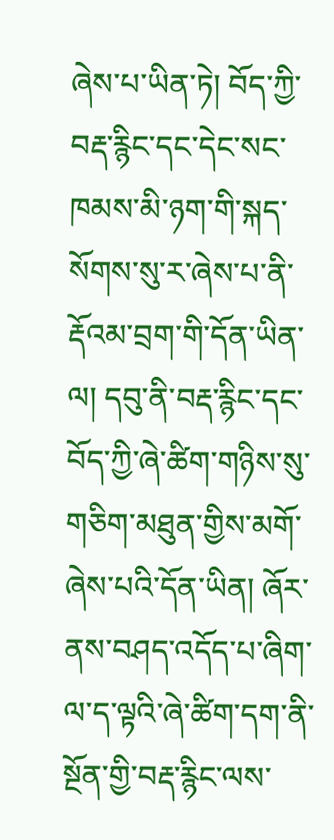ཞེས་པ་ཡིན་ཏེ། བོད་ཀྱི་བརྡ་རྙིང་དང་དེང་སང་ཁམས་མི་ཉག་གི་སྐད་སོགས་སུ་ར་ཞེས་པ་ནི་རྡོའམ་བྲག་གི་དོན་ཡིན་ལ། དབུ་ནི་བརྡ་རྙིང་དང་བོད་ཀྱི་ཞེ་ཚིག་གཉིས་སུ་གཅིག་མཐུན་གྱིས་མགོ་ཞེས་པའི་དོན་ཡིན། ཞོར་ནས་བཤད་འདོད་པ་ཞིག་ལ་ད་ལྟའི་ཞེ་ཚིག་དག་ནི་སྔོན་གྱི་བརྡ་རྙིང་ལས་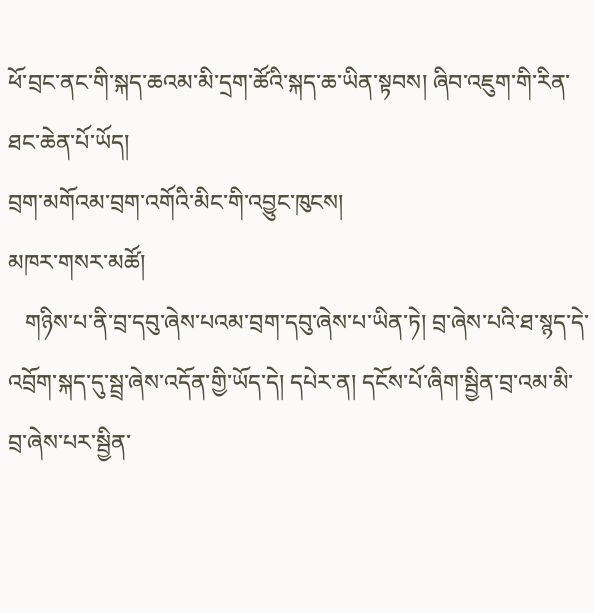ཕོ་བྲང་ནང་གི་སྐད་ཆའམ་མི་དྲག་ཚོའི་སྐད་ཆ་ཡིན་སྟབས། ཞིབ་འཇུག་གི་རིན་ཐང་ཆེན་པོ་ཡོད།
བྲག་མགོའམ་བྲག་འགོའི་མིང་གི་འབྱུང་ཁུངས།
མཁར་གསར་མཚོ།
   གཉིས་པ་ནི་བྲ་དབུ་ཞེས་པའམ་བྲག་དབུ་ཞེས་པ་ཡིན་ཏེ། བྲ་ཞེས་པའི་ཐ་སྙད་དེ་འབྲོག་སྐད་དུ་སྦྲ་ཞེས་འདོན་གྱི་ཡོད་དེ། དཔེར་ན། དངོས་པོ་ཞིག་སྦྱིན་བྲ་འམ་མི་བྲ་ཞེས་པར་སྦྱིན་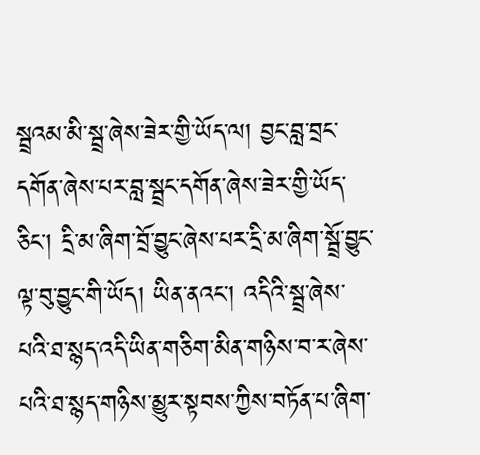སྦྲའམ་མི་སྦྲ་ཞེས་ཟེར་གྱི་ཡོད་ལ། བྱང་བླ་བྲང་དགོན་ཞེས་པར་བླ་སྦྲང་དགོན་ཞེས་ཟེར་གྱི་ཡོད་ཅིང་། དྲི་མ་ཞིག་བྲོ་བྱུང་ཞེས་པར་དྲི་མ་ཞིག་སྦྲོ་བྱུང་ལྟ་བུ་བྱུང་གི་ཡོད། ཡིན་ནའང་། འདིའི་སྦྲ་ཞེས་པའི་ཐ་སྙད་འདི་ཡིན་གཅིག་མིན་གཉིས་བ་ར་ཞེས་པའི་ཐ་སྙད་གཉིས་མྱུར་སྟབས་ཀྱིས་བཏོན་པ་ཞིག་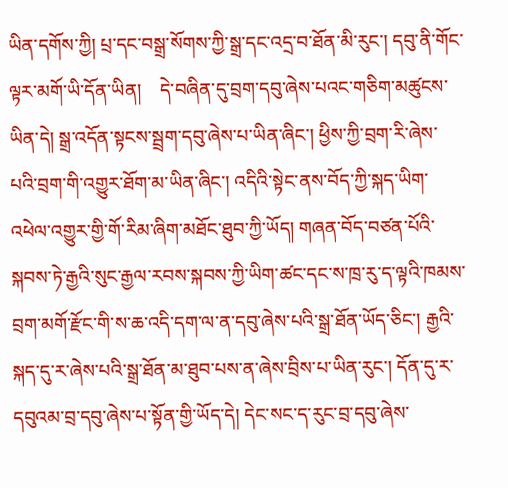ཡིན་དགོས་ཀྱི། པྲ་དང་བསྒྲ་སོགས་ཀྱི་སྒྲ་དང་འདྲ་བ་ཐོན་མི་རུང་། དབུ་ནི་གོང་ལྟར་མགོ་ཡི་དོན་ཡིན།    དེ་བཞིན་དུ་བྲག་དབུ་ཞེས་པའང་གཅིག་མཚུངས་ཡིན་དེ། སྒྲ་འདོན་སྟངས་སྦྲག་དབུ་ཞེས་པ་ཡིན་ཞིང་། ཕྱིས་ཀྱི་བྲག་རི་ཞེས་པའི་བྲག་གི་འགྱུར་ཐོག་མ་ཡིན་ཞིང་། འདིའི་སྟེང་ནས་བོད་ཀྱི་སྐད་ཡིག་འཕེལ་འགྱུར་གྱི་གོ་རིམ་ཞིག་མཐོང་ཐུབ་ཀྱི་ཡོད། གཞན་བོད་བཙན་པོའི་སྐབས་ཏེ་རྒྱའི་སུང་རྒྱལ་རབས་སྐབས་ཀྱི་ཡིག་ཚང་དང་ས་ཁྲ་རུ་ད་ལྟའི་ཁམས་བྲག་མགོ་རྫོང་གི་ས་ཆ་འདི་དག་ལ་ན་དབུ་ཞེས་པའི་སྒྲ་ཐོན་ཡོད་ཅིང་། རྒྱའི་སྐད་དུ་ར་ཞེས་པའི་སྒྲ་ཐོན་མ་ཐུབ་པས་ན་ཞེས་བྲིས་པ་ཡིན་རུང་། དོན་དུ་ར་དབུའམ་བྲ་དབུ་ཞེས་པ་སྟོན་གྱི་ཡོད་དེ། དེང་སང་ད་རུང་བྲ་དབུ་ཞེས་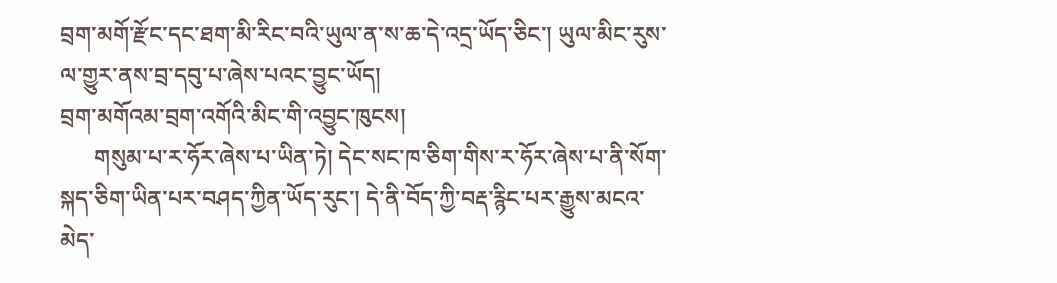བྲག་མགོ་རྫོང་དང་ཐག་མི་རིང་བའི་ཡུལ་ན་ས་ཆ་དེ་འདྲ་ཡོད་ཅིང་། ཡུལ་མིང་རུས་ལ་གྱུར་ནས་བྲ་དབུ་པ་ཞེས་པའང་བྱུང་ཡོད།
བྲག་མགོའམ་བྲག་འགོའི་མིང་གི་འབྱུང་ཁུངས།
      གསུམ་པ་ར་ཧོར་ཞེས་པ་ཡིན་ཏེ། དེང་སང་ཁ་ཅིག་གིས་ར་ཧོར་ཞེས་པ་ནི་སོག་སྐད་ཅིག་ཡིན་པར་བཤད་ཀྱིན་ཡོད་རུང་། དེ་ནི་བོད་ཀྱི་བརྡ་རྙིང་པར་རྒྱུས་མངའ་མེད་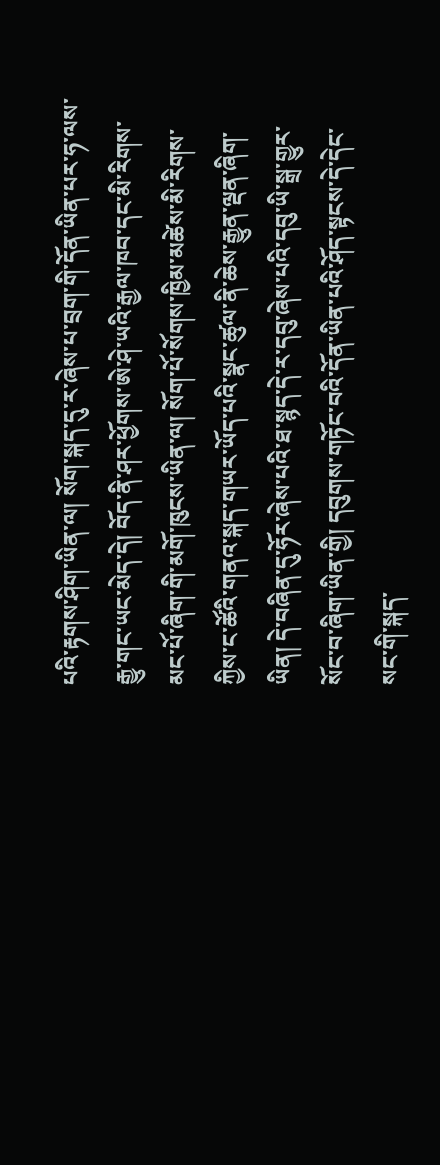པའི་རྟགས་ཤིག་ཡིན་ལ། སོག་སྐད་དུ་ར་ཞེས་པ་བྲག་གི་དོན་ཡིན་པར་ཧ་ལས་རྒྱུ་གང་ཡང་མེད་དེ། བོད་ནི་ཤར་ཕྱོགས་ཨེ་ཤེ་ཡའི་རྒྱལ་ཁབ་དང་མི་རིགས་མང་པོ་ཞིག་གི་མགོ་ཁུངས་ཡིན་ལ། སོག་པོ་སོགས་ཁྱིམ་མཚེས་མི་རིགས་ཀྱིས་ང་ཚོའི་གནའ་སྐད་གཡར་ཡོད་པའི་སྣང་ཚུལ་ནི་ཆེས་རྒྱུན་ལྡན་ཞིག་ཡིན། དེ་བཞིན་དུ་ཧོར་ཞེས་པའི་ཐ་སྙད་དེ་ར་དབུ་ཞེས་པའི་དབུ་ཡི་སྒྲ་གྱུར་སོང་བ་ཞིག་ཡིན་གྱི། དབུགས་གཏོང་བའི་དོན་ཡིན་པའི་ཤོད་སྟངས་དེ་དེང་སང་གི་སྐད་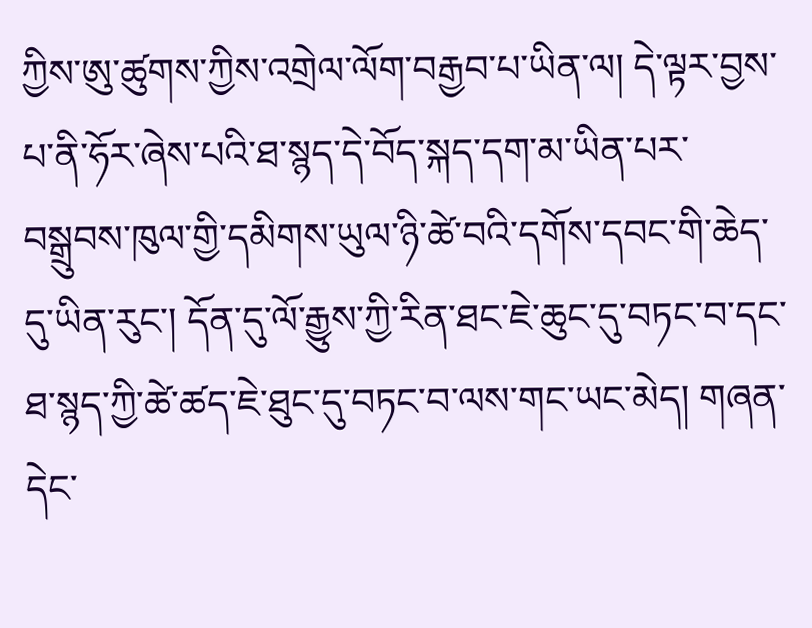ཀྱིས་ཨུ་ཚུགས་ཀྱིས་འགྲེལ་ལོག་བརྒྱབ་པ་ཡིན་ལ། དེ་ལྟར་བྱས་པ་ནི་ཧོར་ཞེས་པའི་ཐ་སྙད་དེ་བོད་སྐད་དག་མ་ཡིན་པར་བསྒྲུབས་ཁུལ་གྱི་དམིགས་ཡུལ་ཉི་ཚེ་བའི་དགོས་དབང་གི་ཆེད་དུ་ཡིན་རུང་། དོན་དུ་ལོ་རྒྱུས་ཀྱི་རིན་ཐང་ཇེ་ཆུང་དུ་བཏང་བ་དང་ཐ་སྙད་ཀྱི་ཚེ་ཚད་ཇེ་ཐུང་དུ་བཏང་བ་ལས་གང་ཡང་མེད། གཞན་དེང་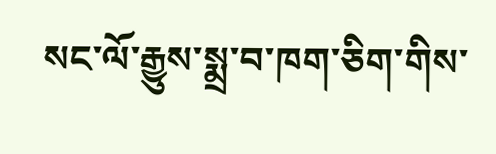སང་ལོ་རྒྱུས་སྨྲ་བ་ཁག་ཅིག་གིས་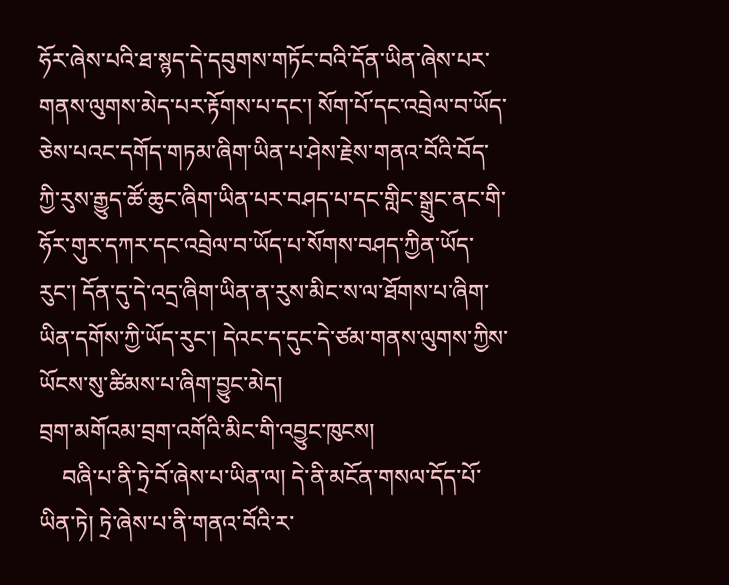ཧོར་ཞེས་པའི་ཐ་སྙད་དེ་དབུགས་གཏོང་བའི་དོན་ཡིན་ཞེས་པར་གནས་ལུགས་མེད་པར་རྟོགས་པ་དང་། སོག་པོ་དང་འབྲེལ་བ་ཡོད་ཅེས་པའང་དགོད་གཏམ་ཞིག་ཡིན་པ་ཤེས་རྗེས་གནའ་བོའི་བོད་ཀྱི་རུས་རྒྱུད་ཚོ་ཆུང་ཞིག་ཡིན་པར་བཤད་པ་དང་གླིང་སྒྲུང་ནང་གི་ཧོར་གུར་དཀར་དང་འབྲེལ་བ་ཡོད་པ་སོགས་བཤད་ཀྱིན་ཡོད་རུང་། དོན་དུ་དེ་འདྲ་ཞིག་ཡིན་ན་རུས་མིང་ས་ལ་ཐོགས་པ་ཞིག་ཡིན་དགོས་ཀྱི་ཡོད་རུང་། དེའང་ད་དུང་དེ་ཙམ་གནས་ལུགས་ཀྱིས་ཡོངས་སུ་ཚིམས་པ་ཞིག་བྱུང་མེད།
བྲག་མགོའམ་བྲག་འགོའི་མིང་གི་འབྱུང་ཁུངས།
    བཞི་པ་ནི་ཏྲེ་བོ་ཞེས་པ་ཡིན་ལ། དེ་ནི་མངོན་གསལ་དོད་པོ་ཡིན་ཏེ། ཏྲེ་ཞེས་པ་ནི་གནའ་བོའི་ར་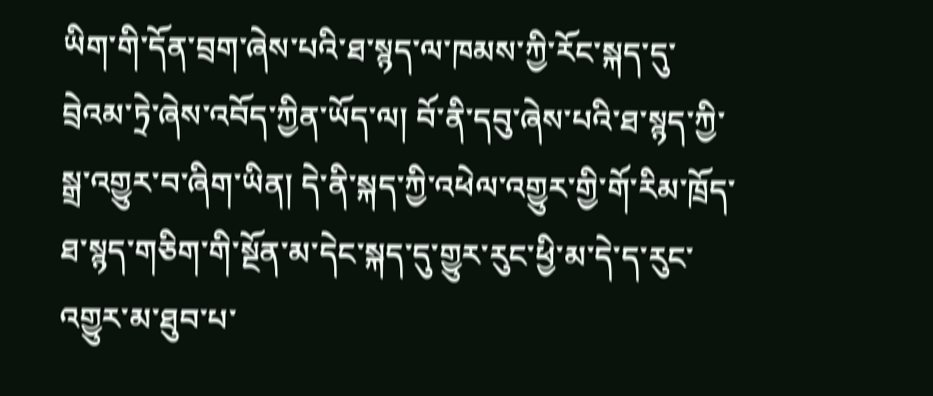ཡིག་གི་དོན་བྲག་ཞེས་པའི་ཐ་སྙད་ལ་ཁམས་ཀྱི་རོང་སྐད་དུ་བྲེའམ་ཏྲེ་ཞེས་འབོད་ཀྱིན་ཡོད་ལ། བོ་ནི་དབུ་ཞེས་པའི་ཐ་སྙད་ཀྱི་སྒྲ་འགྱུར་བ་ཞིག་ཡིན། དེ་ནི་སྐད་ཀྱི་འཕེལ་འགྱུར་གྱི་གོ་རིམ་ཁྲོད་ཐ་སྙད་གཅིག་གི་སྔོན་མ་དེང་སྐད་དུ་གྱུར་རུང་ཕྱི་མ་དེ་ད་རུང་འགྱུར་མ་ཐུབ་པ་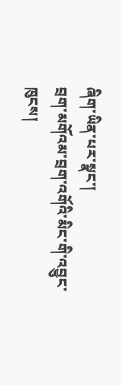ཞིག་ཡིན་པར་སྣང་།
བྲག་མགོའམ་བྲག་འགོའི་མིང་གི་འབྱུང་ཁུངས།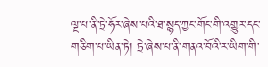ལྔ་པ་ནི་ཏྲེ་ཧོར་ཞེས་པའི་ཐ་སྙད་ཀྱང་གོང་གི་འགྱུར་དང་གཅིག་པ་ཡིན་ཏེ། ཏྲེ་ཞེས་པ་ནི་གནའ་བོའི་ར་ཡིག་གི་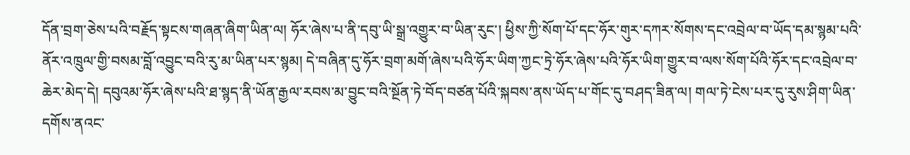དོན་བྲག་ཅེས་པའི་བརྗོད་སྟངས་གཞན་ཞིག་ཡིན་ལ། ཧོར་ཞེས་པ་ནི་དབུ་ཡི་སྒྲ་འགྱུར་བ་ཡིན་རུང་། ཕྱིས་ཀྱི་སོག་པོ་དང་ཧོར་གུར་དཀར་སོགས་དང་འབྲེལ་བ་ཡོད་དམ་སྙམ་པའི་ནོར་འཁྲུལ་གྱི་བསམ་བློ་འབྱུང་བའི་རུ་མ་ཡིན་པར་སྙམ། དེ་བཞིན་དུ་ཧོར་བྲག་མགོ་ཞེས་པའི་ཧོར་ཡིག་ཀྱང་ཏྲེ་ཧོར་ཞེས་པའི་ཧོར་ཡིག་གྱུར་བ་ལས་སོག་པོའི་ཧོར་དང་འབྲེལ་བ་ཆེར་མེད་དེ། དབུའམ་ཧོར་ཞེས་པའི་ཐ་སྙད་ནི་ཡོན་རྒྱལ་རབས་མ་བྱུང་བའི་སྔོན་ཏེ་བོད་བཙན་པོའི་སྐབས་ནས་ཡོད་པ་གོང་དུ་བཤད་ཟིན་ལ། གལ་ཏེ་ངེས་པར་དུ་རུས་ཤིག་ཡིན་དགོས་ནའང་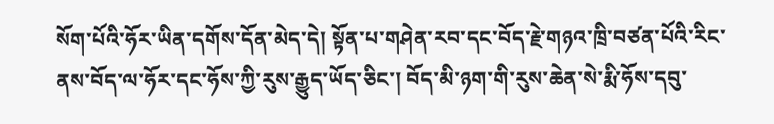སོག་པོའི་ཧོར་ཡིན་དགོས་དོན་མེད་དེ། སྟོན་པ་གཤེན་རབ་དང་བོད་རྗེ་གཉའ་ཁྲི་བཙན་པོའི་རིང་ནས་བོད་ལ་ཧོར་དང་ཧོས་ཀྱི་རུས་རྒྱུད་ཡོད་ཅིང་། བོད་མི་ཉག་གི་རུས་ཆེན་སེ་རྨི་ཧོས་དབུ་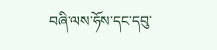བཞི་ལས་ཧོས་དང་དབུ་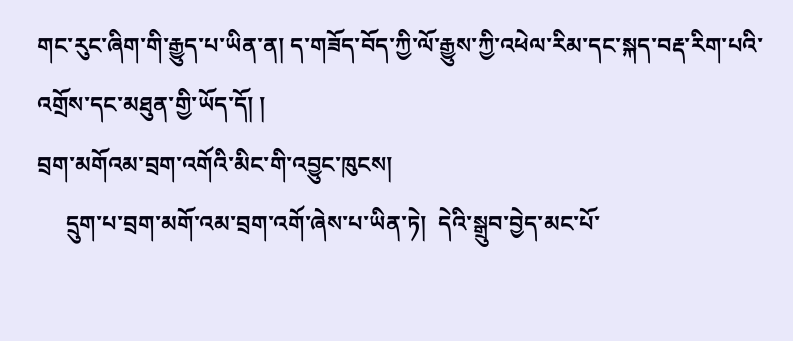གང་རུང་ཞིག་གི་རྒྱུད་པ་ཡིན་ན། ད་གཟོད་བོད་ཀྱི་ལོ་རྒྱུས་ཀྱི་འཕེལ་རིམ་དང་སྐད་བརྡ་རིག་པའི་འགྲོས་དང་མཐུན་གྱི་ཡོད་དོ། །
བྲག་མགོའམ་བྲག་འགོའི་མིང་གི་འབྱུང་ཁུངས།
     དྲུག་པ་བྲག་མགོ་འམ་བྲག་འགོ་ཞེས་པ་ཡིན་ཏེ།  དེའི་སྒྲུབ་བྱེད་མང་པོ་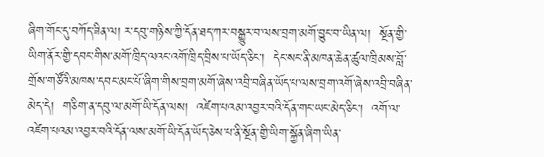ཞིག་གོང་དུ་བཀོད་ཟིན་ལ། ར་དབུ་གཉིས་ཀྱི་དོན་ཐད་ཀར་བསྒྱུར་བ་ལས་བྲག་མགོ་བྱུང་བ་ཡིན་ལ།  སྔོན་གྱི་ཡིག་ནོར་གྱི་དབང་གིས་མགོ་ཁྲིད་ལའང་འགོ་ཁྲིད་བྲིས་པ་ཡོད་ཅིང་།  དེང་སང་ནི་མཁན་ཆེན་ཚུལ་ཁྲིམས་བློ་གྲོས་གཙོའི་མཁས་དབང་མང་པོ་ཞིག་གིས་བྲག་མགོ་ཞེས་འབྲི་བཞིན་ཡོད་པ་ལས་བྲག་འགོ་ཞེས་འབྲི་བཞིན་མེད་དེ།  གཅིག་ན་དབུ་ལ་མགོ་ཡི་དོན་ལས།  འཛེག་པའམ་འབྱར་བའི་དོན་གང་ཡང་མེད་ཅིང་།  འགོ་ལ་འཛེག་པའམ་འབྱར་བའི་དོན་ལས་མགོ་ཡི་དོན་ཡོད་ཅེས་པ་ནི་སྔོན་གྱི་ཡིག་སྐྱོན་ཞིག་ཡིན་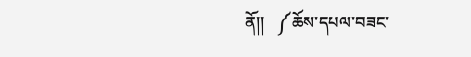ནོ།།   ༼ཆོས་དཔལ་བཟང་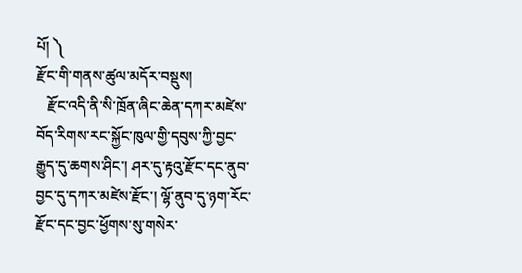པོ། ༽
རྫོང་གི་གནས་ཚུལ་མདོར་བསྡུས།
   རྫོང་འདི་ནི་སི་ཁྲོན་ཞིང་ཆེན་དཀར་མཛེས་བོད་རིགས་རང་སྐྱོང་ཁུལ་གྱི་དབུས་ཀྱི་བྱང་རྒྱུད་དུ་ཆགས་ཤིང་། ཤར་དུ་རྟའུ་རྫོང་དང་ནུབ་བྱང་དུ་དཀར་མཛེས་རྫོང་། ལྷོ་ནུབ་དུ་ཉག་རོང་རྫོང་དང་བྱང་ཕྱོགས་སུ་གསེར་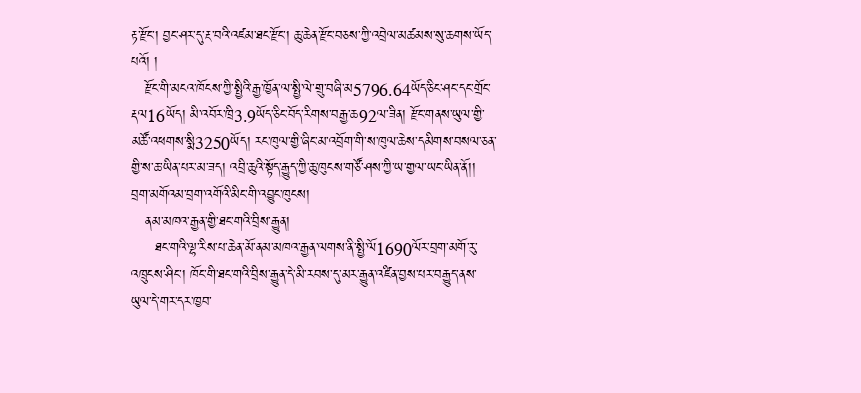རྟ་རྫོང་། བྱང་ཤར་དུ་རྔ་བའི་འཛམ་ཐང་རྫོང་། ཆུ་ཆེན་རྫོང་བཅས་ཀྱི་འབྲེལ་མཚམས་སུ་ཆགས་ཡོད་པའོ། །
   རྫོང་གི་མངའ་ཁོངས་ཀྱི་སྤྱིའི་རྒྱ་ཁྱོན་ལ་སྤྱི་ལེ་གྲུ་བཞི་མ5796.64ཡོད་ཅིང་ཤང་དང་གྲོང་རྡལ16ཡོད། མི་འབོར་ཁྲི3.9ཡོད་ཅིང་བོད་རིགས་བརྒྱ་ཆ92ལ་ཟིན། རྫོང་གནས་ཡུལ་གྱི་མཚོ་འཕགས་སྨི3250ཡོད། རང་ཁུལ་གྱི་ཞིང་མ་འབྲོག་གི་ས་ཁུལ་ཆེས་དམིགས་བསལ་ཅན་གྱི་ས་ཆ་ཡིན་པར་མ་ཟད། འབྲི་ཆུའི་སྟོད་རྒྱུད་ཀྱི་ཆུ་ཁུངས་གཙོ་ཤས་ཀྱི་ཡ་གྱལ་ཡང་ཡིན་ནོ།།
བྲག་མགོའམ་བྲག་འགོའི་མིང་གི་འབྱུང་ཁུངས།
   ནམ་མཁའ་རྒྱན་གྱི་ཐང་གའི་བྲིས་རྒྱུན།
     ཐང་གའི་ལྷ་རིས་པ་ཆེན་མོ་ནམ་མཁའ་རྒྱན་ལགས་ནི་སྤྱི་ལོ1690ལོར་བྲག་མགོ་རུ་འཁྲུངས་ཤིང་། ཁོང་གི་ཐང་གའི་བྲིས་རྒྱུན་དེ་མི་རབས་དུ་མར་རྒྱུན་འཛིན་བྱས་པར་བརྒྱུད་ནས་ཡུལ་དེ་གར་དར་ཁྱབ་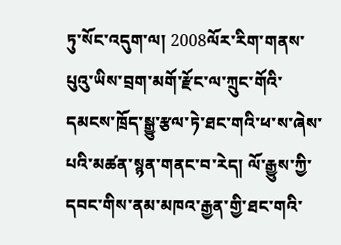ཏུ་སོང་འདུག་ལ། 2008ལོར་རིག་གནས་པུའུ་ཡིས་བྲག་མགོ་རྫོང་ལ་ཀྲུང་གོའི་དམངས་ཁྲོད་སྒྱུ་རྩལ་ཏེ་ཐང་གའི་ཕ་ས་ཞེས་པའི་མཚན་སྙན་གནང་བ་རེད། ལོ་རྒྱུས་ཀྱི་དབང་གིས་ནམ་མཁའ་རྒྱན་གྱི་ཐང་གའི་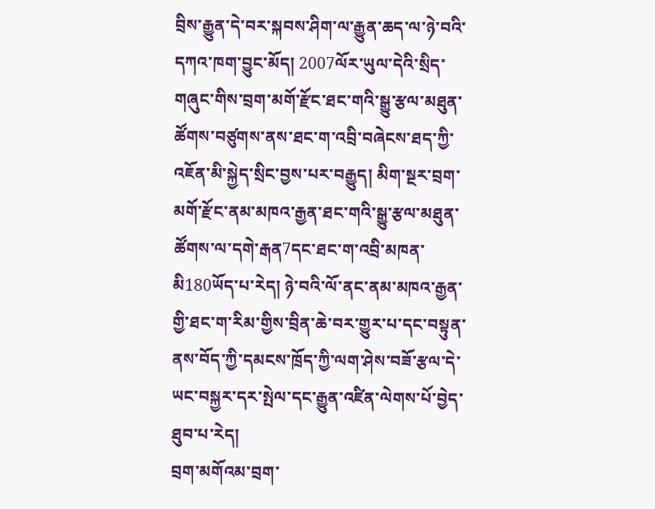བྲིས་རྒྱུན་དེ་བར་སྐབས་ཤིག་ལ་རྒྱུན་ཆད་ལ་ཉེ་བའི་དཀའ་ཁག་བྱུང་མོད། 2007ལོར་ཡུལ་དེའི་སྲིད་གཞུང་གིས་བྲག་མགོ་རྫོང་ཐང་གའི་སྒྱུ་རྩལ་མཐུན་ཚོགས་བཙུགས་ནས་ཐང་ག་འབྲི་བཞེངས་ཐད་ཀྱི་འཇོན་མི་སྐྱེད་སྲིང་བྱས་པར་བརྒྱུད། མིག་སྔར་བྲག་མགོ་རྫོང་ནམ་མཁའ་རྒྱན་ཐང་གའི་སྒྱུ་རྩལ་མཐུན་ཚོགས་ལ་དགེ་རྒན7དང་ཐང་ག་འབྲི་མཁན་མི180ཡོད་པ་རེད། ཉེ་བའི་ལོ་ནང་ནམ་མཁའ་རྒྱན་གྱི་ཐང་ག་རིམ་གྱིས་བྲིན་ཆེ་བར་གྱུར་པ་དང་བསྟུན་ནས་བོད་ཀྱི་དམངས་ཁྲོད་ཀྱི་ལག་ཤེས་བཟོ་རྩལ་དེ་ཡང་བསྐྱར་དར་སྤེལ་དང་རྒྱུན་འཛིན་ལེགས་པོ་བྱེད་ཐུབ་པ་རེད།
བྲག་མགོའམ་བྲག་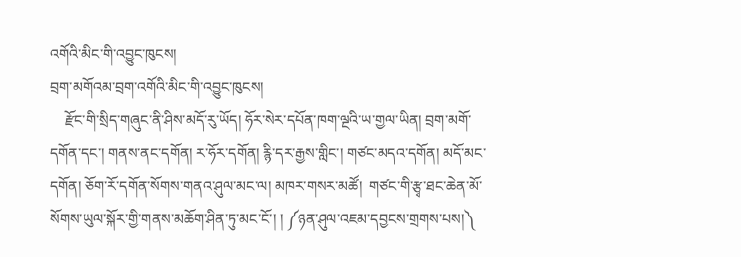འགོའི་མིང་གི་འབྱུང་ཁུངས།
བྲག་མགོའམ་བྲག་འགོའི་མིང་གི་འབྱུང་ཁུངས།
    རྫོང་གི་སྲིད་གཞུང་ནི་ཤིས་མདོ་རུ་ཡོད། ཧོར་སེར་དཔོན་ཁག་ལྔའི་ཡ་གྱལ་ཡིན། བྲག་མགོ་དགོན་དང་། གནས་ནང་དགོན། ར་ཧོར་དགོན། རྙི་དར་རྒྱས་གླིང་། གཙང་མདའ་དགོན། མདོ་མང་དགོན། ཅོག་རོ་དགོན་སོགས་གནའ་ཤུལ་མང་ལ། མཁར་གསར་མཚོ།  གཙང་གི་རྩྭ་ཐང་ཆེན་མོ་སོགས་ཡུལ་སྐོར་གྱི་གནས་མཆོག་ཤིན་ཏུ་མང་ངོ་། ། ༼ཉན་ཤུལ་འཇམ་དབྱངས་གྲགས་པས།༽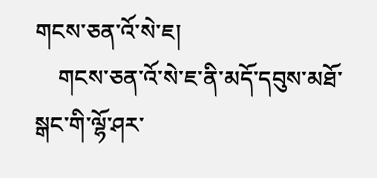གངས་ཅན་འོ་སེ་ཇ།
    གངས་ཅན་འོ་སེ་ཇ་ནི་མདོ་དབུས་མཐོ་སྒང་གི་ལྷོ་ཤར་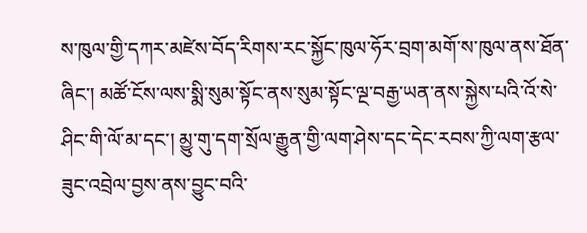ས་ཁུལ་གྱི་དཀར་མཛེས་བོད་རིགས་རང་སྐྱོང་ཁུལ་ཧོར་བྲག་མགོ་ས་ཁུལ་ནས་ཐོན་ཞིང་། མཚོ་ངོས་ལས་སྨི་སུམ་སྟོང་ནས་སུམ་སྟོང་ལྔ་བརྒྱ་ཡན་ནས་སྐྱེས་པའི་འོ་སེ་ཤིང་གི་ལོ་མ་དང་། མྱུ་གུ་དག་སྲོལ་རྒྱུན་གྱི་ལག་ཤེས་དང་དེང་རབས་ཀྱི་ལག་རྩལ་ཟུང་འབྲེལ་བྱས་ནས་བྱུང་བའི་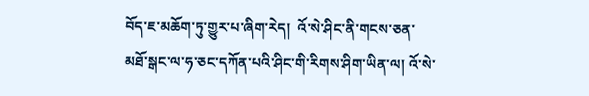བོད་ཇ་མཆོག་ཏུ་གྱུར་པ་ཞིག་རེད།  འོ་སེ་ཤིང་ནི་གངས་ཅན་མཐོ་སྒང་ལ་ཧ་ཅང་དཀོན་པའི་ཤིང་གི་རིགས་ཤིག་ཡིན་ལ། འོ་སེ་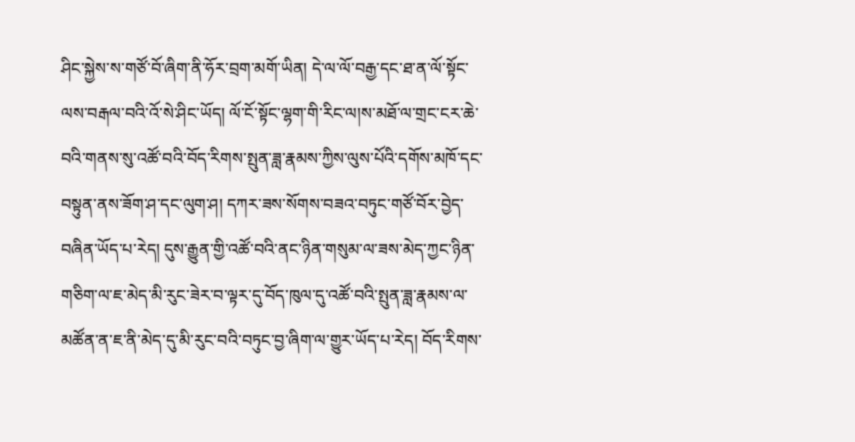ཤིང་སྐྱེས་ས་གཙོ་བོ་ཞིག་ནི་ཧོར་བྲག་མགོ་ཡིན། དེ་ལ་ལོ་བརྒྱ་དང་ཐ་ན་ལོ་སྟོང་ལས་བརྒལ་བའི་འོ་སེ་ཤིང་ཡོད། ལོ་ངོ་སྟོང་ལྷག་གི་རིང་ལ།ས་མཐོ་ལ་གྲང་ངར་ཆེ་བའི་གནས་སུ་འཚོ་བའི་བོད་རིགས་སྤུན་ཟླ་རྣམས་ཀྱིས་ལུས་པོའི་དགོས་མཁོ་དང་བསྟུན་ནས་ཟོག་ཤ་དང་ལུག་ཤ། དཀར་ཟས་སོགས་བཟའ་བཏུང་གཙོ་བོར་བྱེད་བཞིན་ཡོད་པ་རེད། དུས་རྒྱུན་གྱི་འཚོ་བའི་ནང་ཉིན་གསུམ་ལ་ཟས་མེད་ཀྱང་ཉིན་གཅིག་ལ་ཇ་མེད་མི་རུང་ཟེར་བ་ལྟར་དུ་བོད་ཁུལ་དུ་འཚོ་བའི་སྤུན་ཟླ་རྣམས་ལ་མཚོན་ན་ཇ་ནི་མེད་དུ་མི་རུང་བའི་བཏུང་བྱ་ཞིག་ལ་གྱུར་ཡོད་པ་རེད། བོད་རིགས་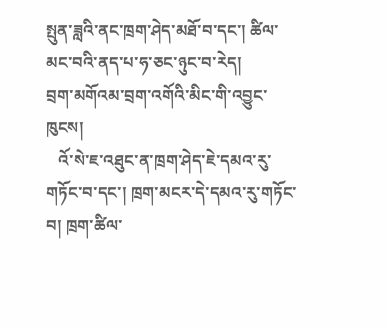སྤུན་ཟླའི་ནང་ཁྲག་ཤེད་མཐོ་བ་དང་། ཚིལ་མང་བའི་ནད་པ་ཧ་ཅང་ཉུང་བ་རེད།
བྲག་མགོའམ་བྲག་འགོའི་མིང་གི་འབྱུང་ཁུངས།
   འོ་སེ་ཇ་འཐུང་ན་ཁྲག་ཤེད་ཇེ་དམའ་རུ་གཏོང་བ་དང་། ཁྲག་མངར་དེ་དམའ་རུ་གཏོང་བ། ཁྲག་ཚིལ་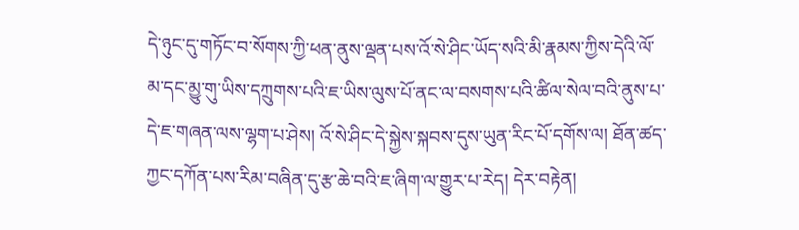དེ་ཉུང་དུ་གཏོང་བ་སོགས་ཀྱི་ཕན་ནུས་ལྡན་པས་འོ་སེ་ཤིང་ཡོད་སའི་མི་རྣམས་ཀྱིས་དེའི་ལོ་མ་དང་མྱུ་གུ་ཡིས་དཀྲུགས་པའི་ཇ་ཡིས་ལུས་པོ་ནང་ལ་བསགས་པའི་ཚིལ་སེལ་བའི་ནུས་པ་དེ་ཇ་གཞན་ལས་ལྷག་པ་ཤེས། འོ་སེ་ཤིང་དེ་སྐྱེས་སྐབས་དུས་ཡུན་རིང་པོ་དགོས་ལ། ཐོན་ཚད་ཀྱང་དཀོན་པས་རིམ་བཞིན་དུ་རྩ་ཆེ་བའི་ཇ་ཞིག་ལ་གྱུར་པ་རེད། དེར་བརྟེན།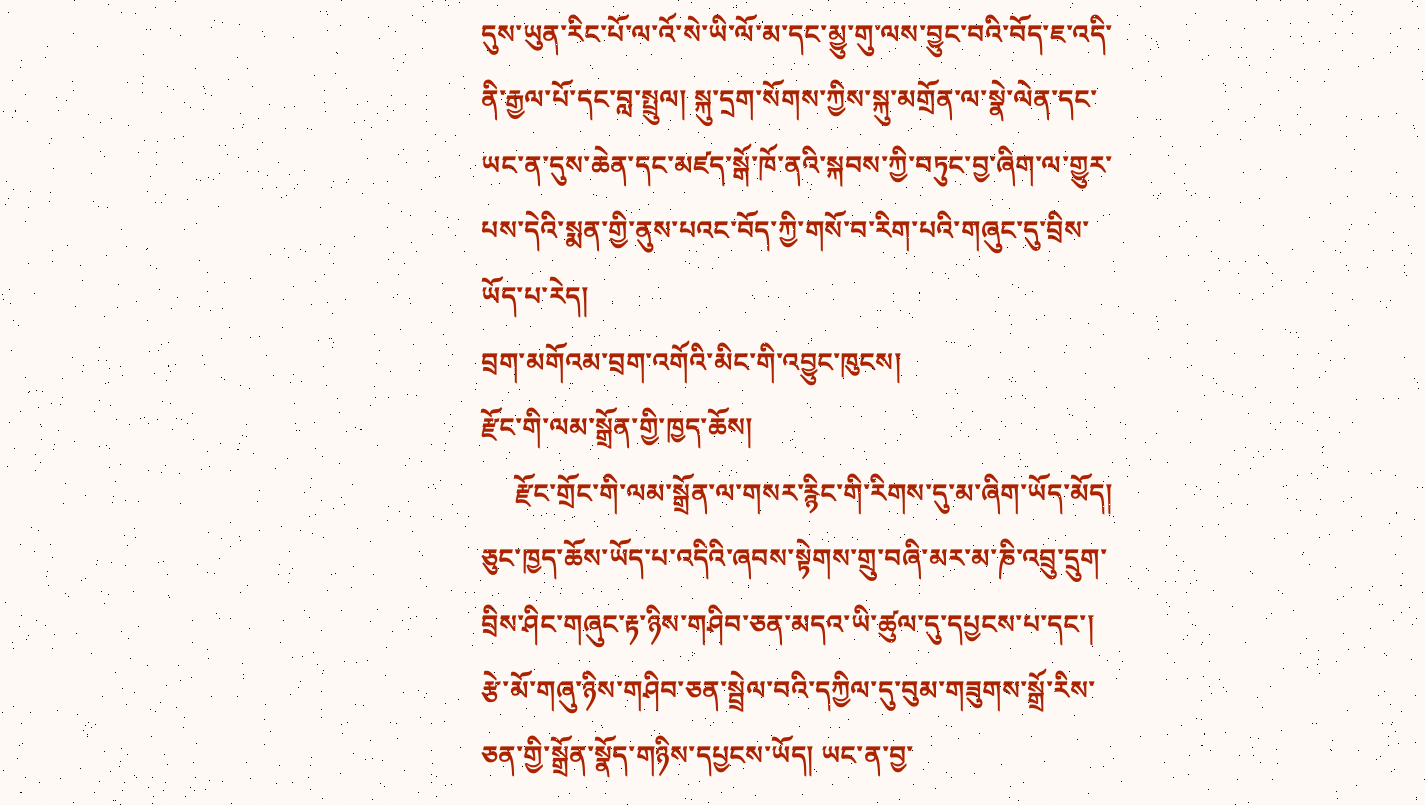དུས་ཡུན་རིང་པོ་ལ་འོ་སེ་ཡི་ལོ་མ་དང་མྱུ་གུ་ལས་བྱུང་བའི་བོད་ཇ་འདི་ནི་རྒྱལ་པོ་དང་བླ་སྤྲུལ། སྐུ་དྲག་སོགས་ཀྱིས་སྐུ་མགྲོན་ལ་སྣེ་ལེན་དང་ཡང་ན་དུས་ཆེན་དང་མཛད་སྒོ་ཁོ་ནའི་སྐབས་ཀྱི་བཏུང་བྱ་ཞིག་ལ་གྱུར་པས་དེའི་སྨན་གྱི་ནུས་པའང་བོད་ཀྱི་གསོ་བ་རིག་པའི་གཞུང་དུ་བྲིས་ཡོད་པ་རེད།
བྲག་མགོའམ་བྲག་འགོའི་མིང་གི་འབྱུང་ཁུངས།
རྫོང་གི་ལམ་སྒྲོན་གྱི་ཁྱད་ཆོས།
     རྫོང་གྲོང་གི་ལམ་སྒྲོན་ལ་གསར་རྙིང་གི་རིགས་དུ་མ་ཞིག་ཡོད་མོད།  ཅུང་ཁྱད་ཆོས་ཡོད་པ་འདིའི་ཞབས་སྟེགས་གྲུ་བཞི་མར་མ་ཎི་འབྲུ་དྲུག་བྲིས་ཤིང་གཞུང་རྟ་ཉིས་གཤིབ་ཅན་མདའ་ཡི་ཚུལ་དུ་དཔྱངས་པ་དང་། རྩེ་མོ་གཞུ་ཉིས་གཤིབ་ཅན་སྦྲེལ་བའི་དཀྱིལ་དུ་བུམ་གཟུགས་སྒྲོ་རིས་ཅན་གྱི་སྒྲོན་སྣོད་གཉིས་དཔྱངས་ཡོད། ཡང་ན་བྱ་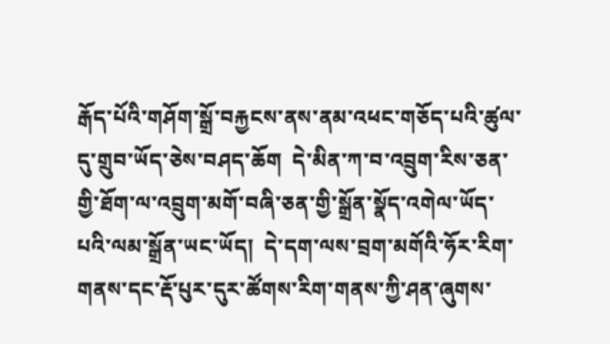རྒོད་པོའི་གཤོག་སྒྲོ་བརྐྱངས་ནས་ནམ་འཕང་གཅོད་པའི་ཚུལ་དུ་གྲུབ་ཡོད་ཅེས་བཤད་ཆོག  དེ་མིན་ཀ་བ་འབྲུག་རིས་ཅན་གྱི་ཐོག་ལ་འབྲུག་མགོ་བཞི་ཅན་གྱི་སྒྲོན་སྣོད་འགེལ་ཡོད་པའི་ལམ་སྒྲོན་ཡང་ཡོད།  དེ་དག་ལས་བྲག་མགོའི་ཧོར་རིག་གནས་དང་རྡོ་པུར་དུར་ཚོགས་རིག་གནས་ཀྱི་ཤན་ཞུགས་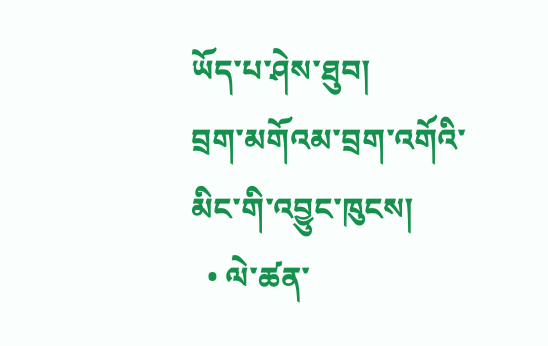ཡོད་པ་ཤེས་ཐུབ།
བྲག་མགོའམ་བྲག་འགོའི་མིང་གི་འབྱུང་ཁུངས།
  • ལེ་ཚན་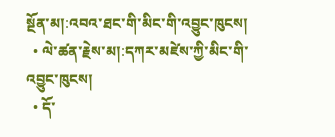སྔོན་མ།:འབའ་ཐང་གི་མིང་གི་འབྱུང་ཁུངས།
  • ལེ་ཚན་རྗེས་མ།:དཀར་མཛེས་ཀྱི་མིང་གི་འབྱུང་ཁུངས།
  • དོ་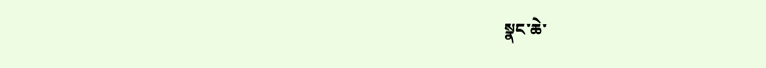སྣང་ཆེ་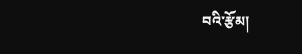བའི་རྩོམ།